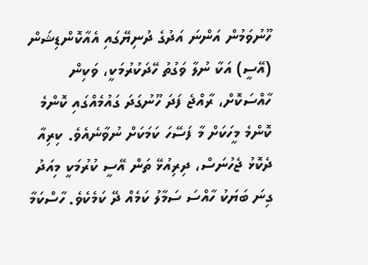ހޫނުވަމުން އަންނަ އަދުގެ ދުނިޔޭގައި އެއާކޮންޑިޝަން (އޭސީ) އަކާ ނުލާ ވަގުތު ހޭދަކުރުމަކީ، ވަކިން ހާއްސަކޮށް، ރާއްޖެ ފަދަ ހޫނުގަދަ ގައުމެއްގައި ކޮންމެ ކޮންމެ މީހަކަށް މާ ފަސޭހަ ކަމަކަށް ނުވާނެއެވެ. ކިރިއާ ދެކޮޅު ޖެހުނަސް، ދިރިއުޅޭ ތަން އޭސީ ކުރުމަކީ މިއަދު ގިނަ ބަޔަކު ހާއްސަ ސަމާލު ކަމެއް ދޭ ކަމެކެވެ. ހާސްކަމާ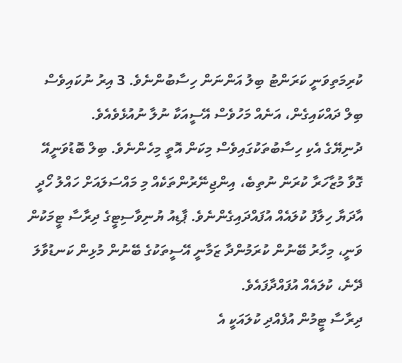ކުރިމަތިވަނީ ކަރަންޓު ބިލު އަންނަން ހިސާބުންނެވެ. 3 އިރު ނުކައިވެސް ބިލް ދައްކައިގެން، އަނެއް މަހުވެސް އޭސީއަކާ ނުލާ ނުއުޅެވެއެވެ.
ދުނިޔޭގެ އެކި ހިސާބުތަކުގައިވެސް މިކަން އޮތީ މިހެންނެވެ. ބިލް ބޮޑުވަނީއޭ ގޮވާ މުޒާހަރާ ކުރަން ނުތިބެ، އިންޖިނޭރުންތަކެއް މި މައްސަލައަށް ހައްލު ހޯދީ އާދަޔާ ހިލާފު ކުލައެއް އުފައްދައިގެންނެވެ. ޕާޑިއު ޔުނިވާސިޓީގެ ދިރާސާ ޓީމަކުން ވަނީ، މިހާރު ބޭނުން ކުރަމުންދާ ޒަމާނީ އޭސީތަކުގެ ބޭނުން މުޅިން ކަނޑުވާލަ ދޭނެ، ކުލައެއް އުފައްދާފައެވެ.
ދިރާސާ ޓީމުން އުފެއްދި ކުލައަކީ އެ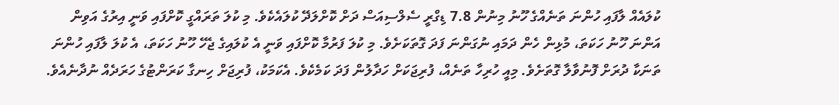ކުލައެއް ލާފައި ހުންނަ ތަނެއްގެ ހޫނު މިނުން 7.8 ޑިގްރީ ސެލްސިއަސް ދަށް ކޮށްލަދޭ ކުލައެކެވެ. މި ކުލަ ތަރައްގީ ކޮށްފައި ވަނީ އިރުގެ އަވިން އަންނަ ހޫނު ހަކަތަ، މުޅިން ހެން ދަމައި ނުގަންނަ ފަދަ ގޮތަކަށެވެ. މި ކުލަ ފަރުމާ ކޮށްފައި ވަނީ އެ ކުލައިގެ ޖެހޭ ހޫނު ހަކަތަ، އެ ކުލަ ލާފައި ހުންނަ ތަނަކާ ދުރަށް ފޮނުވާލާ ގޮތަށެވެ. މިއީ ހުރިހާ ތަނެއް، ފުރިޖަކަށް ހަދާލުން ފަދަ ކަމެކެވެ. އެކަމަކު، ފުރިޖަށް ހިނގާ ކަރަންޓުގެ ހަރަދެއް ނުދާނެއެވެ.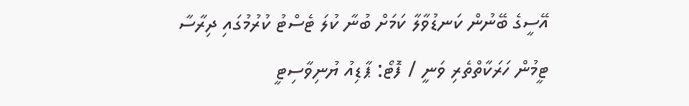އޭސީގެ ބޭނުން ކަނޑުވާލާ ކަމަށް ބުނާ ކުލަ ޓެސްޓު ކުރުމުގައި ދިރާސާ ޓީމުން ހަރަކާތްތެރި ވަނީ / ފޮޓޯ: ޕާޑިއު ޔުނިވާސިޓީ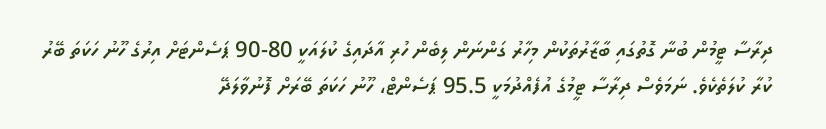ދިރާސާ ޓީމުން ބުނާ ގޮތުގައި ބާޒާރުތަކުން މިހާރު ގަންނަން ލިބެން ހުރި އާދައިގެ ކުލައަކީ 80-90 ޕަސެންޓަށް އިރުގެ ހޫނު ހަކަތަ ބޭރު ކުރާ ކުލަތެކެވެ. ނަމަވެސް ދިރާސާ ޓީމުގެ އުފެއްދުމަކީ 95.5 ޕަސެންޓް، ހޫނު ހަކަތަ ބޭރަށް ފޮނުވާލަދޭ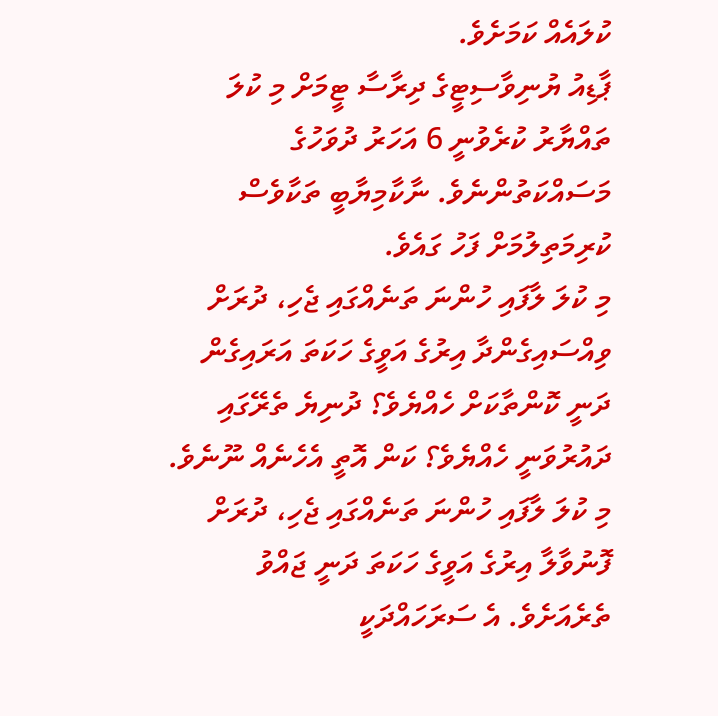ކުލައެއް ކަމަށެވެ.
ޕާޑިއު ޔުނިވާސިޓީގެ ދިރާސާ ޓީމަށް މި ކުލަ ތައްޔާރު ކުރެވުނީ 6 އަހަރު ދުވަހުގެ މަސައްކަތުންނެވެ. ނާކާމިޔާބީ ތަކާވެސް ކުރިމަތިލުމަށް ފަހު ގައެވެ.
މި ކުލަ ލާފައި ހުންނަ ތަނެއްގައި ޖެހި، ދުރަށް ވިއްސައިގެންދާ އިރުގެ އަވީގެ ހަކަތަ އަރައިގެން ދަނީ ކޮންތާކަށް ހެއްޔެވެ؟ ދުނިޔެ ތެރޭގައި ދައުރުވަނީ ހެއްޔެވެ؟ ކަން އޮތީ އެހެނެއް ނޫނެވެ. މި ކުލަ ލާފައި ހުންނަ ތަނެއްގައި ޖެހި، ދުރަށް ފޮނުވާލާ އިރުގެ އަވީގެ ހަކަތަ ދަނީ ޖައްވު ތެރެއަށެވެ. އެ ސަރަހައްދަކީ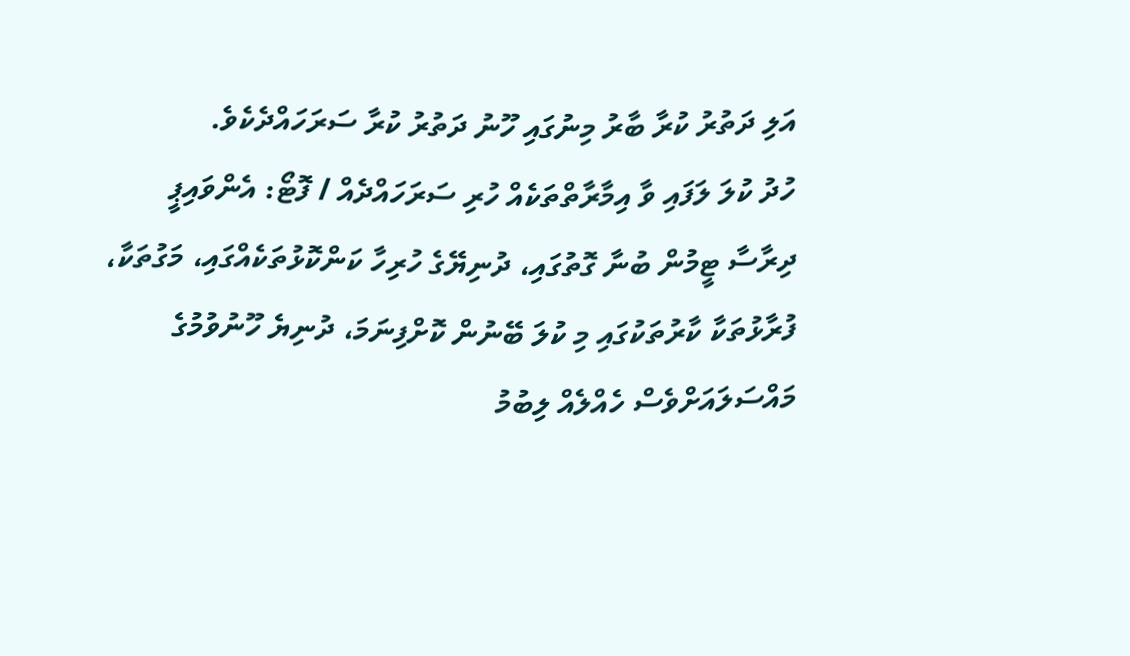އަލި ދަތުރު ކުރާ ބާރު މިނުގައި ހޫނު ދަތުރު ކުރާ ސަރަހައްދެކެވެ.
ހުދު ކުލަ ލަފައި ވާ އިމާރާތްތަކެއް ހުރި ސަރަހައްދެއް / ފޮޓޯ: އެންވައިޕީ
ދިރާސާ ޓީމުން ބުނާ ގޮތުގައި، ދުނިޔޭގެ ހުރިހާ ކަންކޮޅުތަކެއްގައި، މަގުތަކާ، ފުރާޅުތަކާ ކާރުތަކުގައި މި ކުލަ ބޭނުން ކޮށްފިނަމަ، ދުނިޔެ ހޫނުވުމުގެ މައްސަލައަށްވެސް ހެއްލެއް ލިބުމު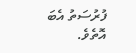ފުރުސަތު އެބަ އޮތެވެ.